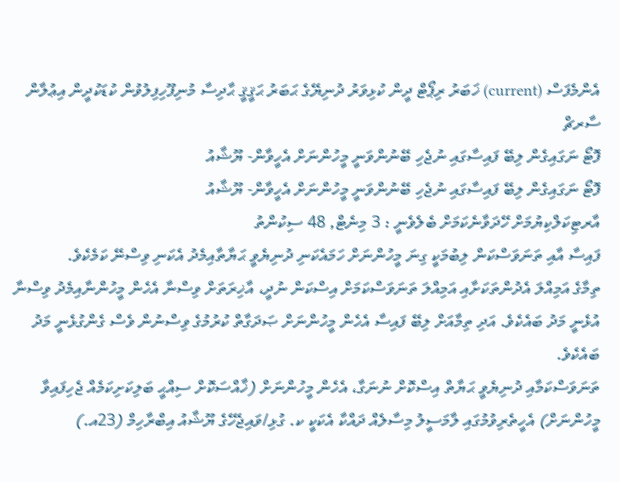އެންމެފަސް (current) ޚަބަރު ރިޕޯޓް ދީން ކުޅިވަރު ދުނިޔޭގެ ޙަބަރު ޙަޤީޤީ ޙާދިސާ މުނިފޫހިފިލުވުން ކުޑަކުދީން އިޢުލާން ސާރޗް
ފޮޓޯ ނަގައިގެން ލިބޭ ފައިސާގައި ނުޖެހި ބޭނުންވަނީ މީހުންނަށް އެހީވާން- ޔޫޝާއު
ފޮޓޯ ނަގައިގެން ލިބޭ ފައިސާގައި ނުޖެހި ބޭނުންވަނީ މީހުންނަށް އެހީވާން- ޔޫޝާއު
އާރޓިކަލްކިޔުމަށް ހޭދަވާނެކަމަށް ބެލެވެނީ : 3 މިނެޓް, 48 ސިކުންތު
ފައިސާ އާއި ތަނަވަސްކަން ލިބުމަކީ ގިނަ މީހުންނަށް ހަމައެކަނި ދުނިޔެވީ ޙަޔާތާއިމެދު އެކަނި ވިސްނޭ ކަމެކެވެ.
ތިމާގެ އަމިއްލަ އެދުންތަކަށާއި އަމިއްލަ ތަނަވަސްކަމަށް އިސްކަން ނުދީ، އާޚިރަތަށް ވިސްނާ އެހެން މީހުންނާއިމެދު ވިސްނާ އުޅެނީ މަދު ބައެކެވެ. އަދި ތިމާއަށް ލިބޭ ފައިސާ އެހެން މީހުންނަށް ޞަދަގާތް ކުރުމުގެ ވިސްނުން ވެސް ގެންގުޅެނީ މަދު ބައެކެވެ.
ތަނަވަސްކަމާއި ދުނިޔެވީ ޙަޔާތް އިސްކޮށް ނުނަގާ، އެހެން މީހުންނަށް (ޚާއްސަކޮށް ސިއްޙީ ބަލިކަށިކަމެއް ޖެހިފައިވާ މީހުންނަށް) އެހީތެރިވުމުގައި ލާމަސީލު މިސާލެއް ދައްކާ އެކަކީ ކ. ގުޅި/ވައިޖެހޭގެ ޔޫޝާއު އިބްރާހިމް (23އ.)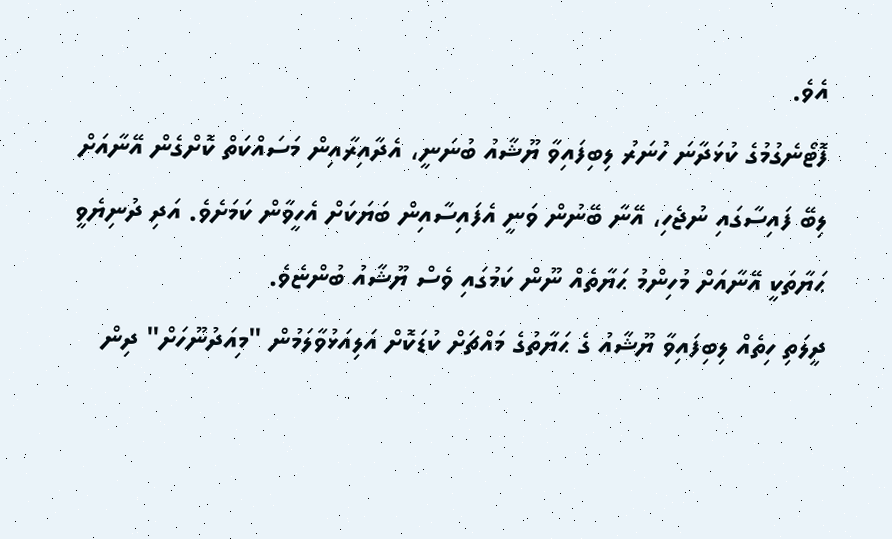އެވެ.
ފޮޓޯނެގުމުގެ ކުޅަދާނަ ހުނަރު ލިބިފައިވާ ޔޫޝާއު ބުނަނީ، އެދާއިރާއިން މަސައްކަތް ކޮށްގެން އޭނާއަށް ލިބޭ ފައިސާގައި ނުޖެހި، އޭނާ ބޭނުން ވަނީ އެފައިސާއިން ބަޔަކަށް އެހީވާން ކަމަށެވެ. އަދި ދުނިޔެވީ ޙަޔާތަކީ އޭނާއަށް މުހިންމު ޙަޔާތެއް ނޫން ކަމުގައި ވެސް ޔޫޝާއު ބުންޏެވެ.
ދީލަތި ހިތެއް ލިބިފައިވާ ޔޫޝާއު ގެ ޙަޔާތުގެ މައްޗަށް ކުޑަކޮށް އަލިއަޅުވާލަމުން "މިއަދުނޫހަށް" ދިން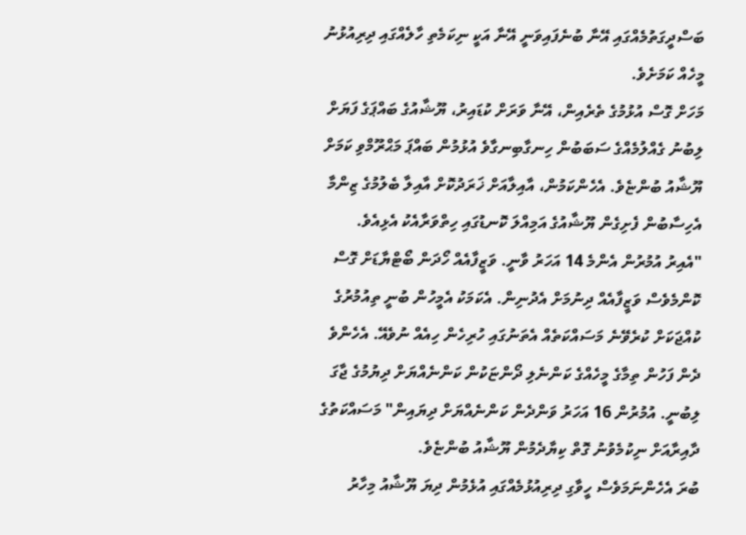ބަސްދީގަތުމެއްގައި އޭނާ ބުނެފައިވަނީ އޭނާ އަކީ ނިކަމެތި ހާލެއްގައި ދިރިއުޅުނު މީހެއް ކަމަށެވެ.
މަހަށް ގޮސް އުޅުމުގެ ތެރެއިން، އޭނާ ވަރަށް ކުޑައިރު، ޔޫޝާއުގެ ބައްޕަގެ ފަޔަށް ލިބުނު ގެއްލުމެއްގެ ސަބަބުން ހިނގާބިނގާވެ އުޅުމުން ބައްޕަ މަޙްރޫމްވި ކަމަށް ޔޫޝާއު ބުންޏެވެ. އެހެންކަމުން، އާއިލާއަށް ޚަރަދުކޮށް އާއިލާ ބެލުމުގެ ޒިންމާ އެހިސާބުން ފެށިގެން ޔޫޝާއުގެ އަމިއްލަ ކޮނޑުގައި ހިތްވަރާއެކު އެޅިއެވެ.
"އެއިރު އުމުރުން އެންމެ 14 އަހަރު ވާނީ. ވަޒީފާއެއް ހޯދަން ބޯޓްޔާޑަށް ގޮސް ކޮންމެވެސް ވަޒީފާއެއް ދިނުމަށް އެދުނިން. އެކަމަކު އެމީހުން ބުނީ ތިއުމުރުގެ ކުއްޖަކަށް ކުރެވޭނެ މަސައްކަތެއް އެތަނުގައި ހުރިހެން ހިއެއް ނުވެއޭ. އެހެންވެ ދެން ފަހުން ތިމާގެ މީހެއްގެ ކަންނެލި ދޯންޏަކުން ކަންނެއްޔަށް ދިޔުމުގެ ޖާގަ ލިބުނީ. އުމުރުން 16 އަހަރު ވަންދެން ކަންނެއްޔަށް ދިޔައިން" މަސައްކަތުގެ ދާއިރާއަށް ނިކުމެވުނު ގޮތް ކިޔާދެމުން ޔޫޝާއު ބުންޏެވެ.
ބުރަ އެހެންނަމަވެސް ހީވާގި ދިރިއުޅުމެއްގައި އުޅެމުން ދިޔަ ޔޫޝާއު މިހާރު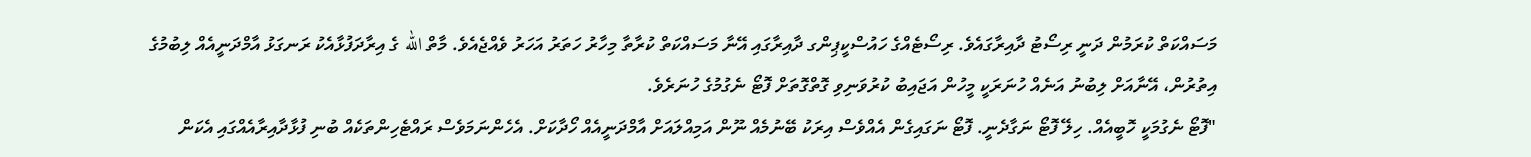މަސައްކަތް ކުރަމުން ދަނީ ރިސޯޓު ދާއިރާގައެވެ. ރިސޯޓެއްގެ ހައުސްކީޕިންގ ދާއިރާގައި އޭނާ މަސައްކަތް ކުރާތާ މިހާރު ހަތަރު އަހަރު ވެއްޖެއެވެ. މާތް الله ގެ އިރާދަފުޅާއެކު ރަނގަޅު އާމްދަނީއެއް ލިބުމުގެ އިތުރުން، އޭނާއަށް ލިބުނު އަނެއް ހުނަރަކީ މީހުން އަޖައިބު ކުރުވަނިވި ގޮތްގޮތަށް ފޮޓޯ ނެގުމުގެ ހުނަރެވެ.
"ފޮޓޯ ނެގުމަކީ ހޮބީއެއް. ހިލޭ ފޮޓޯ ނަގާދެނީ. ފޮޓޯ ނަގައިގެން އެއްވެސް އިރަކު ބޭނުމެއް ނޫން އަމިއްލައަށް އާމްދަނީއެއް ހޯދާކަށް. އެހެންނަމަވެސް ރައްޓެހިންތަކެއް ބުނި ފުޅާދާއިރާއެއްގައި އެކަން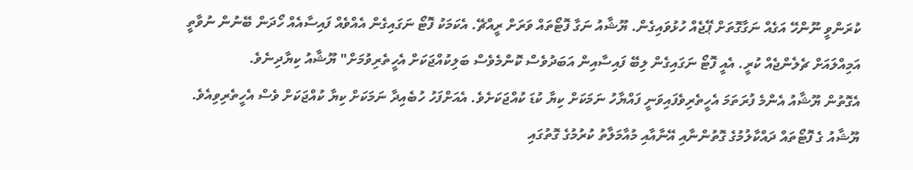ކުރަންވީ ނޫންހޭ އަގެއް ނަގާގޮތަށް ޕޭޖެއް ހުޅުވައިގެން. ޔޫޝާއު ނަގާ ފޮޓޯތައް ވަރަށް ރީއްޗޭ. އެކަމަކު ފޮޓޯ ނަގައިގެން އެއްވެއް ފައިސާއެއް ހޯދަން ބޭނުން ނުވާތީ އަމިއްލައަށް ޗެލެންޖެއް ކުރީ. އެއީ ފޮޓޯ ނަގައިގެން ލިބޭ ފައިސާއިން އަބަދުވެސް ކޮންމެވެސް ބަލިކުއްޖަކަށް އެހީތެރިވުމަށް" ޔޫޝާއު ކިޔާދިނެވެ.
އެގޮތުން ޔޫޝާއު އެންމެ ފުރަތަމަ އެހީތެރިވެފައިވަނީ ފައްޔާހު ނަމަކަށް ކިޔާ ކުޑަ ކުއްޖަކަށެވެ. އެއަށްފަހު ހުބެއިދާ ނަމަކަށް ކިޔާ ކުއްޖަކަށް ވެސް އެހީތެރިވިއެވެ. ޔޫޝާއު ގެ ފޮޓޯތައް ދައްކާލުމުގެ ގޮތުންނާއި އޭނާއާއި މުއާމަލާތު ކުރުމުގެ ގޮތުގައި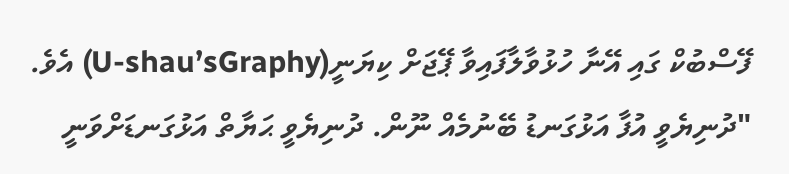ފޭސްބުކް ގައި އޭނާ ހުޅުވާލާފައިވާ ޕޭޖަށް ކިޔަނީ(U-shau’sGraphy) އެވެ.
"ދުނިޔެވީ އުފާ އަޅުގަނޑު ބޭނުމެއް ނޫން. ދުނިޔެވީ ޙަޔާތް އަޅުގަނޑަށްވަނީ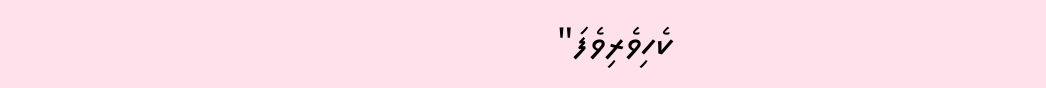ކެހިވެރިވެފަ"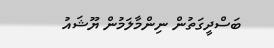ބަސްދީގަތުން ނިންމާލަމުން ޔޫޝައު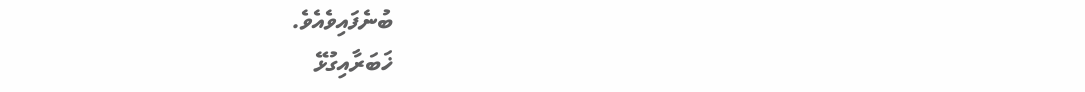ބުނެފައިވެއެވެ.
ޚަބަރާއިގުޅޭ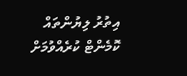އިތުރު ލިޔުންތައް
ކޮމެންޓް ކުރެއްވުމަށް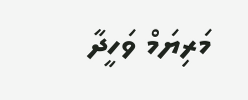މަރިޔަމް ވަހީދާ